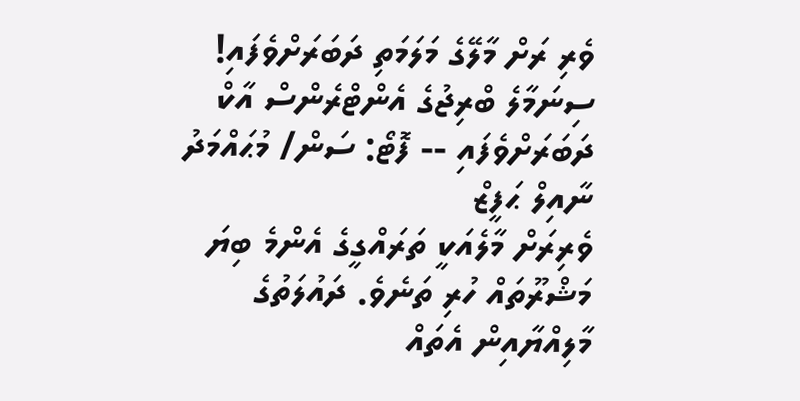ވެރި ރަށް މާލޭގެ މަލަމަތި ދަބަރަށްވެފައި!
ސިނަމާލެ ބްރިޖުގެ އެންޓްރެންސް އާކް ދަބަރަށްވެފައި -- ފޮޓޯ: ސަން/ މުޙައްމަދު ނާއިލް ޙަފީޒް
ވެރިރަށް މާލެއަކީ ތަރައްގީގެ އެންމެ ބިޔަ މަޝްރޫތައް ހުރި ތަނެވެ. ދައުލަތުގެ މާލިއްޔާއިން އެތައް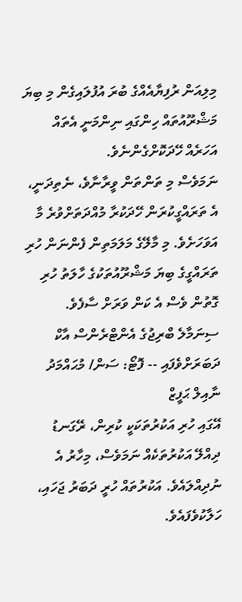މިލިއަން ރުފިޔާއެއްގެ ބުރަ އުފުލައިގެން މި ބިޔަ މަޝްރޫއުތައް ހިންގައި ނިންމަނީ އެތައް އަހަރެއް ހޭދަކޮށްގެންނެވެ.
ނަމަވެސް މި ތަންތަން ވީރާނާވެ، ނެތިދަނީ، އެ ތަރައްގީކުރަން ހޭދަކުރާ މުއްދަތަށްވުރެ މާ އަވަހަށެވެ. މި މާލޭގެ މަލަމަތިން ފެންނަން ހުރި ތަރައްގީގެ ބިޔަ މަޝްރޫއުތަކުގެ ހާލަތު ހުރި ގޮތުން ވެސް އެ ކަން ވަރަށް ސާފެވެ.
ސިނަމާލެ ބްރިޖުގެ އެންޓްރެންސް އާކް ދަބަރަށްވެފައި -- ފޮޓޯ: ސަން/ މުޙައްމަދު ނާއިލް ޙަފީޒް
އޭގައި ހުރި އަކުރުތަކަކީ ކުރިން، ރޭގަނޑު ދިއްލޭ އަކުރުތަކެއް ނަމަވެސް، މިހާރު އެ ނުދިއްލައެވެ. އަކުރުތައް ހުރީ ދަބަރު ޖަހައި، ހަލާކުވެފައެވެ.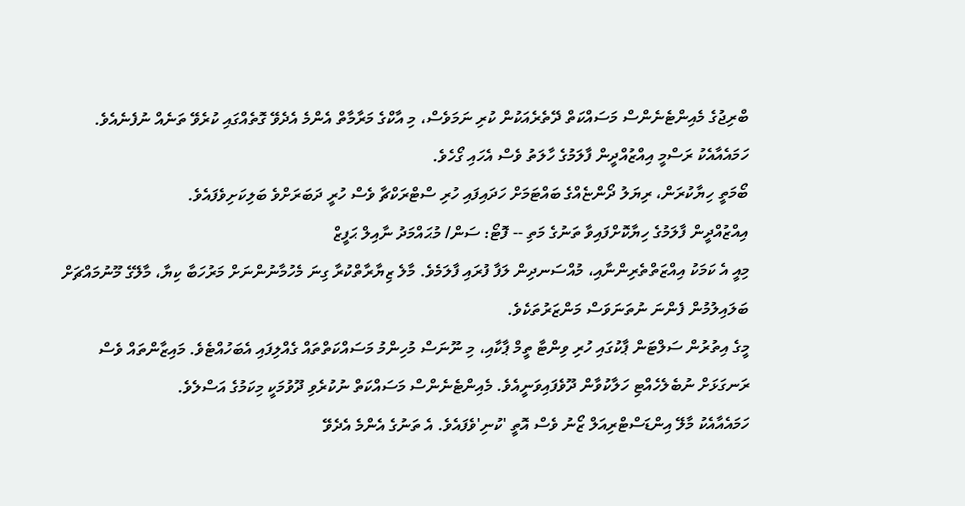ބްރިޖުގެ މެއިންޓެނެންސް މަސައްކަތް ދޭތެރެއަކުން ކުރި ނަމަވެސް، މި އާކްގެ މަރާމާތް އެންމެ އެދެވޭ ގޮތެއްގައި ކުރެވޭ ތަނެއް ނުފެނެއެވެ.
ހަމައެއާއެކު ރަސްމީ އިއްޒުއްދީން ފާލަމުގެ ހާލަތު ވެސް އެހައި ގޯހެވެ.
ބޯމަތީ ހިޔާކުރަން، ރިޔަލު ދޯންޏެއްގެ ބައްޓަމަށް ހަދައިފައި ހުރި ސްޓްރަކްޗާ ވެސް ހުރީ ދަބަރަށްވެ ބަލިކަށިވެފައެވެ.
އިއްޒުއްދީން ފާލަމުގެ ހިޔާކޮށްފައިވާ ތަނުގެ މަތި -- ފޮޓޯ: ސަން/ މުޙައްމަދު ނާއިލް ޙަފީޒް
މިއީ އެ ކަމަކު އިއްޒަތްތެރިންނާއި، މުއްސަނދިން ލަފާ ފުރައި ފާލަމެވެ. މާލެ ޒިޔާރާތްކުރާ ގިނަ މެހުމާނުންނަށް މަރުހަބާ ކިޔާ، މާލޭގެ މޫނުމައްޗަށް ބަލައިލުމުން ފެންނަ ނުތަނަވަސް މަންޒަރުތަކެވެ.
މީގެ އިތުރުން ސަލްޓަން ޕާކުގައި ހުރި ވިންޓާ ތީމް ޕާކާއި، މި ނޫނަސް މުހިންމު މަސައްކަތްތައް ގެއްލިފައި އެބަހުއްޓެވެ. މައިޒާންތައް ވެސް ރަނގަޅަށް ނުބެލެހެއްޓި ހަލާކުވާން ދޫވެފައިވަނީއެވެ. މެއިންޓެނެންސް މަސައްކަތް ނުކުރެވި ދޫވުމަކީ މިކަމުގެ އަސްލެވެ.
ހަމައެއާއެކު މާލޭ އިންޑަސްޓްރިއަލް ޒޯނު ވެސް އޮތީ 'ކުނި'ވެފައެވެ. އެ ތަނުގެ އެންމެ އެދެވޭ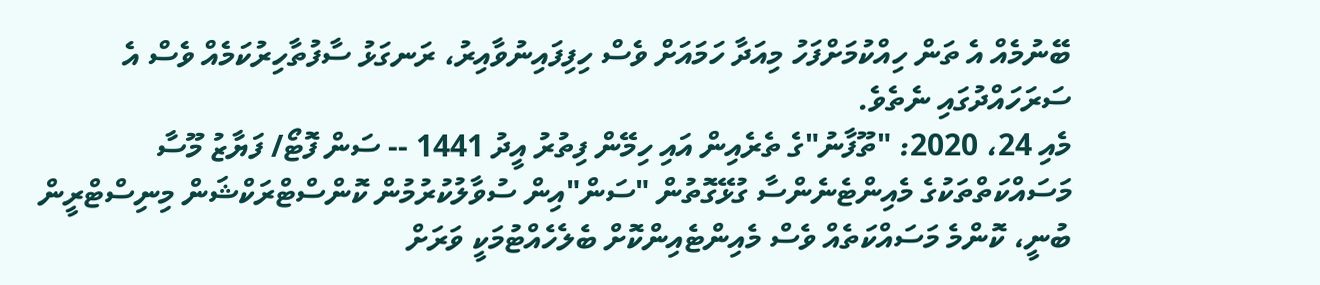ބޭނުމެއް އެ ތަން ހިއްކުމަށްފަހު މިއަދާ ހަމައަށް ވެސް ހިފިފައިނުވާއިރު، ރަނގަޅު ސާފުތާހިރުކަމެއް ވެސް އެ ސަރަހައްދުގައި ނެތެވެ.
މެއި 24، 2020: "ތޫފާނު"ގެ ތެރެއިން އައި ހިމޭން ފިތުރު އީދު 1441 -- ސަން ފޮޓޯ/ ފަޔާޒު މޫސާ
މަސައްކަތްތަކުގެ މެއިންޓެނެންސާ ގުޅޭގޮތުން "ސަން"އިން ސުވާލުކުރުމުން ކޮންސްޓްރަކްޝަން މިނިސްޓްރީން ބުނީ، ކޮންމެ މަސައްކަތެއް ވެސް މެއިންޓެއިންކޮށް ބެލެހެއްޓުމަކީ ވަރަށް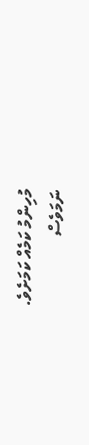މުހިންމު ކަމެއް ކަމަށެވެ.
ނަމަވެސް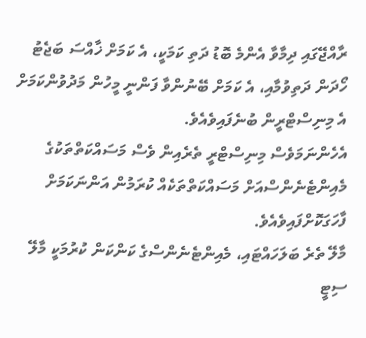ރާއްޖޭގައި ދިމާވާ އެންމެ ބޮޑު ދަތި ކަމަކީ، އެ ކަމަށް ޚާއްސަ ބަޖެޓު ހޯދަން ދަތިވުމާއި، އެ ކަމަށް ބޭނުންވާ ފަންނީ މީހުން މަދުވުންކަމަށް އެ މިނިސްޓްރީން ބުނެފައިވެއެވެ.
އެހެންނަމަވެސް މިނިސްޓްރީ ތެރެއިން ވެސް މަސައްކަތްތަކުގެ މެއިންޓެނެންސްއަށް މަސައްކަތްތަކެއް ކުރަމުން އަންނަކަމަށް ފާހަގަކޮށްފައިވެއެވެ.
މާލޭ ތެރެ ބަލަހައްޓައި، މެއިންޓެނެންސްގެ ކަންކަން ކުރުމަކީ މާލޭ ސިޓީ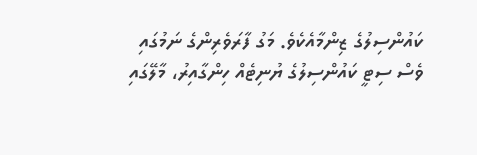ކައުންސިލުގެ ޒިންމާއެކެވެ. މަގު ފާރަވެރިންގެ ނަމުގައި ވެސް ސިޓީ ކައުންސިލުގެ ޔުނިޓެއް ހިންގާއިރު، މާލޭގައި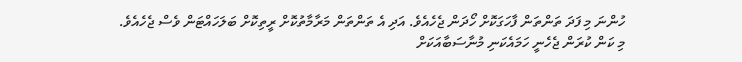ހުންނަ މި ފަދަ ތަންތަން ފާހަގަކޮށް ހޯދަން ޖެހެއެވެ. އަދި އެ ތަންތަން މަރާމާތުކޮށް ރީތިކޮށް ބަލަހައްޓަން ވެސް ޖެހެއެވެ.
މި ކަން ކުރަން ޖެހެނީ ހަމައެކަނި މުނާސަބާއަކަށް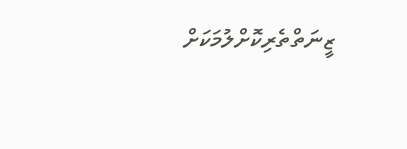ޒީނަތްތެރިކޮށްލުމަކަށް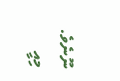ނޫނެވެ. މިއީ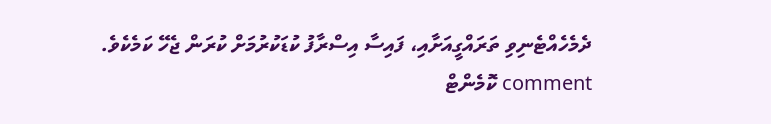ދެމެހެއްޓެނިވި ތަރައްގީއަށާއި، ފައިސާ އިސްރާފު ކުޑަކުރުމަށް ކުރަން ޖެހޭ ކަމެކެވެ.
comment ކޮމެންޓް